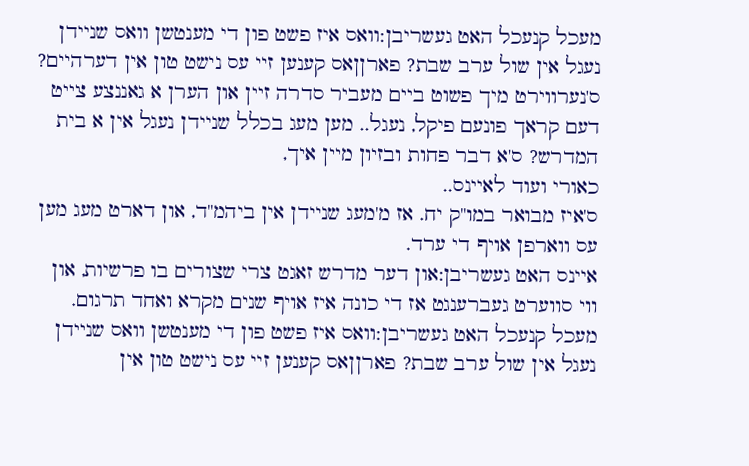מעכל קנעכל האט געשריבן:וואס איז פשט פון די מענטשן וואס שניידן נעגל אין שול ערב שבת? פארןןאס קענען זיי עס נישט טון אין דערהיים? ס'נערווירט מיך פשוט ביים מעביר סדרה זיין און הערן א גאננצע צייט דעם קראך פונעם פיקל, נעגל.. מען מעג בכלל שניידן נעגל אין א בית המדרש? ס'א דבר פחות ובזיון מיין איך,
כאורי ועוד לאיינס..
ס'איז מבואר במו"ק יח. אז מ'מעג שניידן אין ביהמ"ד, און דארט מעג מען עס ווארפן אויף די ערד.
איינס האט געשריבן:און דער מדרש זאגט צרי שצורים בו פרשיות, און ווי סווערט געברענגט אז די כונה איז אויף שנים מקרא ואחד תרגום.
מעכל קנעכל האט געשריבן:וואס איז פשט פון די מענטשן וואס שניידן נעגל אין שול ערב שבת? פארןןאס קענען זיי עס נישט טון אין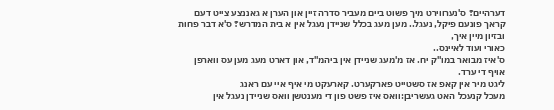דערהיים? ס'נערווירט מיך פשוט ביים מעביר סדרה זיין און הערן א גאננצע צייט דעם קראך פונעם פיקל, נעגל.. מען מעג בכלל שניידן נעגל אין א בית המדרש? ס'א דבר פחות ובזיון מיין איך,
כאורי ועוד לאיינס..
ס'איז מבואר במו"ק יח. אז מ'מעג שניידן אין ביהמ"ד, און דארט מעג מען עס ווארפן אויף די ערד.
ליגט מיר אין קאפ אז סשטייט פארקערט. קארעקט מי איף איי עם ראנג
מעכל קנעכל האט געשריבן:וואס איז פשט פון די מענטשן וואס שניידן נעגל אין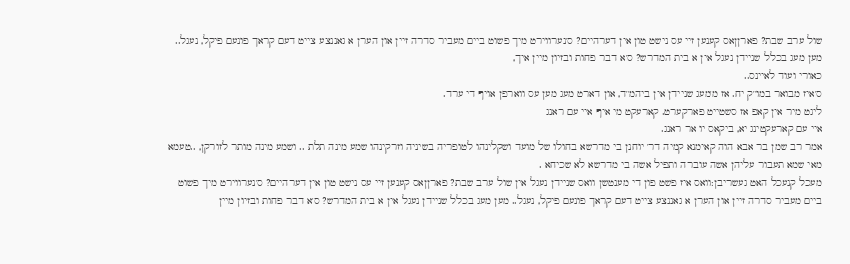שול ערב שבת? פארןןאס קענען זיי עס נישט טון אין דערהיים? ס'נערווירט מיך פשוט ביים מעביר סדרה זיין און הערן א גאננצע צייט דעם קראך פונעם פיקל, נעגל.. מען מעג בכלל שניידן נעגל אין א בית המדרש? ס'א דבר פחות ובזיון מיין איך,
כאורי ועוד לאיינס..
ס'איז מבואר במו"ק יח. אז מ'מעג שניידן אין ביהמ"ד, און דארט מעג מען עס ווארפן אויף די ערד.
ליגט מיר אין קאפ אז סשטייט פארקערט. קארעקט מי איף איי עם ראנג
איי עם קארעקטינג יא, ביקאס יו אר ראנג.
אמר רב שמן בר אבא הוה קאימנא קמיה דר' יוחנן בי מדרשא בחולו של מועד ושקלינהו לטופריה בשיניה וזרקינהו שמע מינה תלת .. ושמע מינה מותר לזורקן, ..טעמא מאי שמא תעבור עליהן אשה עוברה ותפיל אשה בי מדרשא לא שכיחא .
מעכל קנעכל האט געשריבן:וואס איז פשט פון די מענטשן וואס שניידן נעגל אין שול ערב שבת? פארןןאס קענען זיי עס נישט טון אין דערהיים? ס'נערווירט מיך פשוט ביים מעביר סדרה זיין און הערן א גאננצע צייט דעם קראך פונעם פיקל, נעגל.. מען מעג בכלל שניידן נעגל אין א בית המדרש? ס'א דבר פחות ובזיון מיין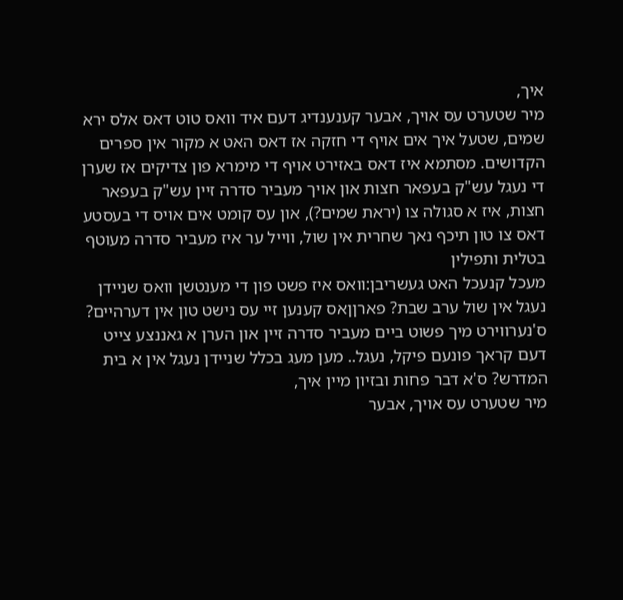איך,
מיר שטערט עס אויך, אבער קענענדיג דעם איד וואס טוט דאס אלס ירא שמים, שטעל איך אים אויף די חזקה אז דאס האט א מקור אין ספרים הקדושים. מסתמא איז דאס באזירט אויף די מימרא פון צדיקים אז שערן די נעגל עש"ק בעפאר חצות און אויך מעביר סדרה זיין עש"ק בעפאר חצות, איז א סגולה צו (יראת שמים?), און עס קומט אים אויס די בעסטע דאס צו טון תיכף נאך שחרית אין שול, ווייל ער איז מעביר סדרה מעוטף בטלית ותפילין
מעכל קנעכל האט געשריבן:וואס איז פשט פון די מענטשן וואס שניידן נעגל אין שול ערב שבת? פארןןאס קענען זיי עס נישט טון אין דערהיים? ס'נערווירט מיך פשוט ביים מעביר סדרה זיין און הערן א גאננצע צייט דעם קראך פונעם פיקל, נעגל.. מען מעג בכלל שניידן נעגל אין א בית המדרש? ס'א דבר פחות ובזיון מיין איך,
מיר שטערט עס אויך, אבער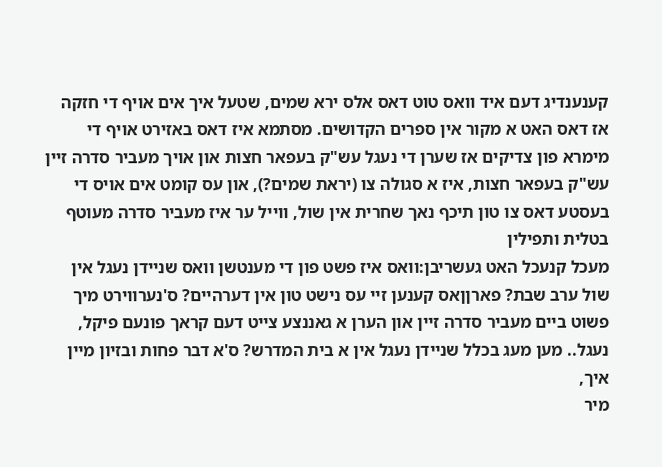קענענדיג דעם איד וואס טוט דאס אלס ירא שמים, שטעל איך אים אויף די חזקה אז דאס האט א מקור אין ספרים הקדושים. מסתמא איז דאס באזירט אויף די מימרא פון צדיקים אז שערן די נעגל עש"ק בעפאר חצות און אויך מעביר סדרה זיין עש"ק בעפאר חצות, איז א סגולה צו (יראת שמים?), און עס קומט אים אויס די בעסטע דאס צו טון תיכף נאך שחרית אין שול, ווייל ער איז מעביר סדרה מעוטף בטלית ותפילין
מעכל קנעכל האט געשריבן:וואס איז פשט פון די מענטשן וואס שניידן נעגל אין שול ערב שבת? פארןןאס קענען זיי עס נישט טון אין דערהיים? ס'נערווירט מיך פשוט ביים מעביר סדרה זיין און הערן א גאננצע צייט דעם קראך פונעם פיקל, נעגל.. מען מעג בכלל שניידן נעגל אין א בית המדרש? ס'א דבר פחות ובזיון מיין איך,
מיר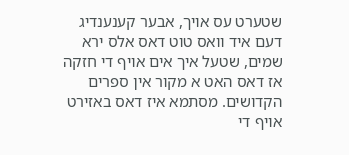שטערט עס אויך, אבער קענענדיג דעם איד וואס טוט דאס אלס ירא שמים, שטעל איך אים אויף די חזקה אז דאס האט א מקור אין ספרים הקדושים. מסתמא איז דאס באזירט אויף די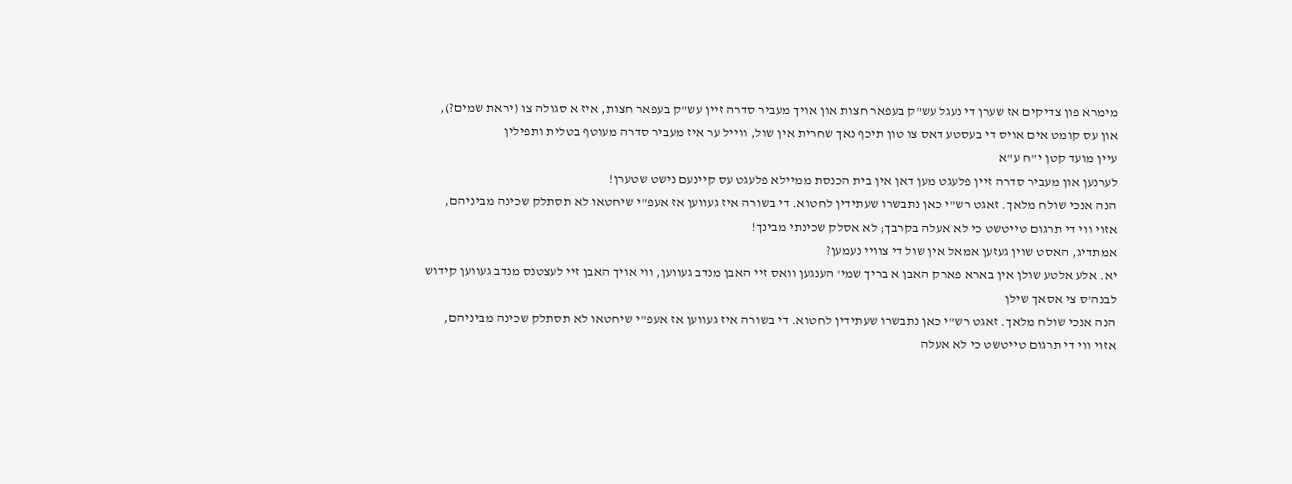מימרא פון צדיקים אז שערן די נעגל עש"ק בעפאר חצות און אויך מעביר סדרה זיין עש"ק בעפאר חצות, איז א סגולה צו (יראת שמים?), און עס קומט אים אויס די בעסטע דאס צו טון תיכף נאך שחרית אין שול, ווייל ער איז מעביר סדרה מעוטף בטלית ותפילין
עיין מועד קטן י"ח ע"א
לערנען און מעביר סדרה זיין פלעגט מען דאן אין בית הכנסת ממיילא פלעגט עס קיינעם נישט שטערן!
הנה אנכי שולח מלאך. זאגט רש"י כאן נתבשרו שעתידין לחטוא. די בשורה איז געווען אז אעפ"י שיחטאו לא תסתלק שכינה מביניהם, אזוי ווי די תרגום טייטשט כי לא אעלה בקרבך; לא אסלק שכינתי מבינך!
אמתדיג, האסט שוין געזען אמאל אין שול די צוויי נעמען?
יא. אלע אלטע שולן אין בארא פארק האבן א בריך שמי' הענגען וואס זיי האבן מנדב געווען, ווי אויך האבן זיי לעצטנס מנדב געווען קידוש לבנה'ס צי אסאך שילן
הנה אנכי שולח מלאך. זאגט רש"י כאן נתבשרו שעתידין לחטוא. די בשורה איז געווען אז אעפ"י שיחטאו לא תסתלק שכינה מביניהם, אזוי ווי די תרגום טייטשט כי לא אעלה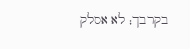בקרבך; לא אסלק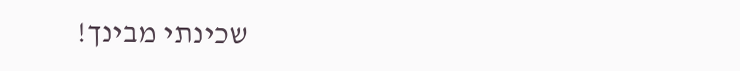שכינתי מבינך!